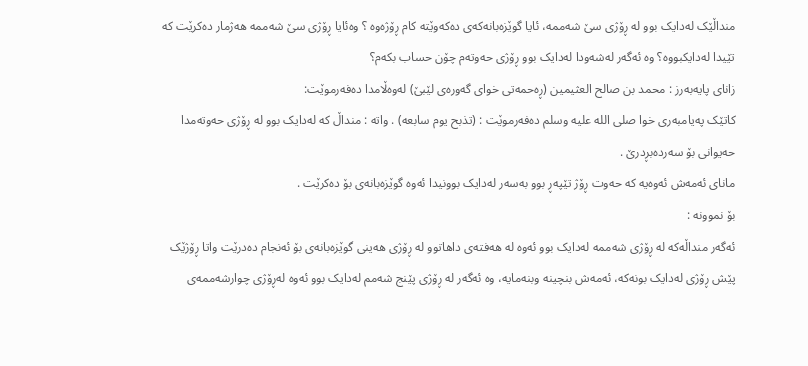منداڵێک لەدایک بوو لە ڕۆژی سێ شەممە، ئایا گوێزەبانەکەی دەکەوێتە کام ڕۆژەوە ؟ وەئایا ڕۆژی سێ شەممە هەژمار دەکرێت کە تێیدا لەدایکبووە؟ وە ئەگەر لەشەودا لەدایک بوو ڕۆژى حەوتەم چۆن حساب بکەم؟
زاناى پایەبەرز : محمد بن صالح العثيمين (ڕەحمەتی خوای گەورەی لێبێ) لەوەڵامدا دەفەرموێت:
کاتێک پەیامبەری خوا صلی الله عليه وسلم دەفەرموێت : (تذبح يوم سابعه) . واتە : منداڵ کە لەدایک بوو لە ڕۆژی حەوتەمدا حەیوانی بۆ سەردەبڕدرێ .
مانای ئەمەش ئەوەیە کە حەوت ڕۆژ تێپەڕ بوو بەسەر لەدایک بوونیدا ئەوە گوێزەبانەی بۆ دەکرێت .
بۆ نموونە :
ئەگەر منداڵەکە لە ڕۆژی شەممە لەدایک بوو ئەوە لە هەفتەی داهاتوو لە ڕۆژی هەینی گوێزەبانەی بۆ ئەنجام دەدرێت واتا ڕۆژێک پێش ڕۆژی لەدایک بونەکە، ئەمەش بنچینە وبنەمایە، وە ئەگەر لە ڕۆژی پێنج شەمم لەدایک بوو ئەوە لەڕۆژی چوارشەممەی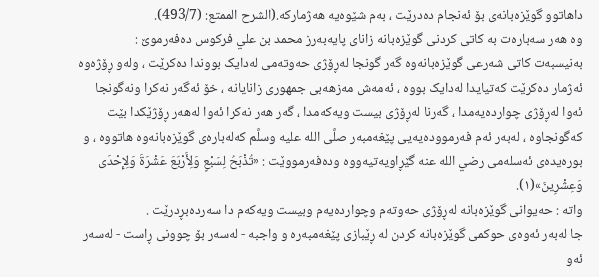داهاتوو گوێزەبانەی بۆ ئەنجام دەدرێت ، بەم شێوەیە هەژمارکە.(الشرح الممتع: (493/7).
وە هەر سەبارەت بە کاتى کردنى گوێزەبانە زانای پایەبەرز محمد بن علي فركوس دەفەرموێ :
بەنیسبەت کاتی شەرعی گوێزەبانەوە گەر گونجا لەڕۆژی حەوتەمی لەدایک بووندا دەکرێت ، ولەو ڕۆژەوە ئەژمار دەکرێت کەتیایدا لەدایک بووە ، ئەمەش مەزهەبی جمهوری زانایانە ، خۆ ئەگەر نەکرا ونەگونجا ئەوا لەڕۆژی چواردەیەمدا ، گەرنا لەڕۆژی بیست ویەکەمدا ، گەر هەر نەکرا ئەوا لەهەر ڕۆژێکدا بێت کەگونجاوە ، لەبەر ئەم فەرموودەیەیی پێغەمبەر صلَّى الله عليه وسلَّم کەلەبارەی گوێزەبانەوە هاتووە ، و بورەیدەی ئەسلەمی رضي الله عنه گێڕاویەتیەووە ودەفەرمووێت : «تُذْبَحُ لِسَبْعٍ وَلِأَرْبَعَ عَشْرَةَ وَلِإِحْدَى وَعِشْرِينَ»(١).
واتە : حەیوانی گوێزەبانە لەڕۆژی حەوتەم وچواردەیەم وبیست ویەکەم دا سەردەبڕدرێت .
جا لەبەر ئەوەی حوکمی گوێزەبانە کردن لە ڕێبازی پێغەمبەرە و واجبە - لەسەر بۆ چوونی ڕاست - لەسەر ئەو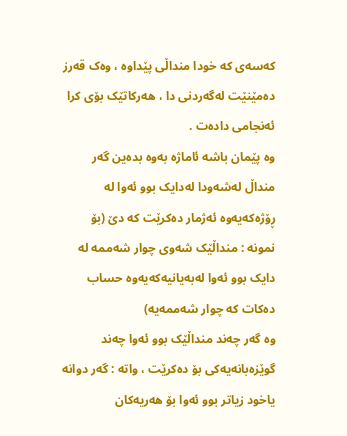کەسەی کە خودا منداڵی پێداوە ، وەک قەرز دەمێنێت لەگەردنی دا ، هەرکاتێک بۆی کرا ئەنجامی دادەت .
وە پێمان باشە ئاماژە بەوە بدەین گەر منداڵ لەشەودا لەدایک بوو ئەوا لە ڕۆژەکەیەوە ئەژمار دەکرێت کە دێ (بۆ نمونە : منداڵێک شەوى چوار شەممە لە دایک بوو ئەوا لەبەیانیەکەیەوە حساب دەکات کە چوار شەممەیە)
وە گەر چەند منداڵێک بوو ئەوا چەند گوێزەبانەیەکی بۆ دەکرێت ، واتە : گەر دوانە یاخود زیاتر بوو ئەوا بۆ هەریەکان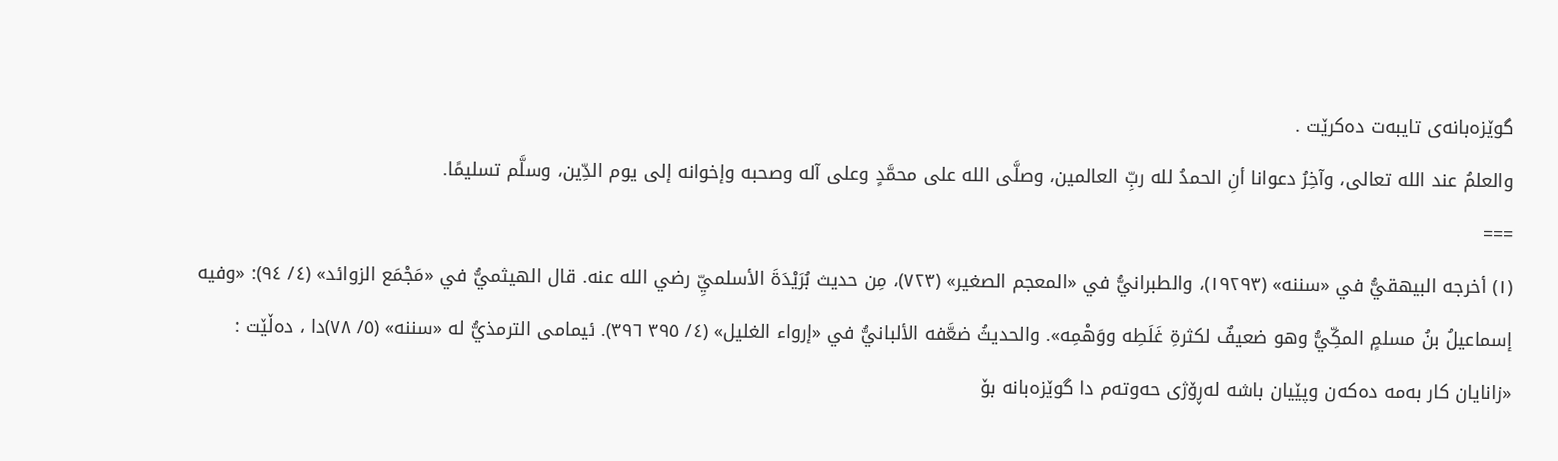گوێزەبانەی تایبەت دەکرێت .
والعلمُ عند الله تعالى، وآخِرُ دعوانا أنِ الحمدُ لله ربِّ العالمين، وصلَّى الله على محمَّدٍ وعلى آله وصحبه وإخوانه إلى يوم الدِّين، وسلَّم تسليمًا.
===
(١) أخرجه البيهقيُّ في «سننه» (١٩٢٩٣)، والطبرانيُّ في «المعجم الصغير» (٧٢٣)، مِن حديث بُرَيْدَةَ الأسلميِّ رضي الله عنه. قال الهيثميُّ في «مَجْمَع الزوائد» (٤/ ٩٤): «وفيه إسماعيلُ بنُ مسلمٍ المكِّيُّ وهو ضعيفٌ لكثرةِ غَلَطِه ووَهْمِه». والحديثُ ضعَّفه الألبانيُّ في «إرواء الغليل» (٤/ ٣٩٥ ٣٩٦). ئیمامی الترمذيُّ لە «سننه» (٥/ ٧٨)دا ، دەڵێت : «زانایان کار بەمە دەکەن وپێیان باشە لەڕۆژی حەوتەم دا گوێزەبانە بۆ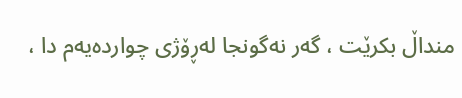منداڵ بکرێت ، گەر نەگونجا لەڕۆژی چواردەیەم دا ،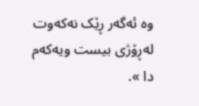وە ئەگەر ڕێک نەکەوت لەڕۆژی بیست ویەکەم دا ».